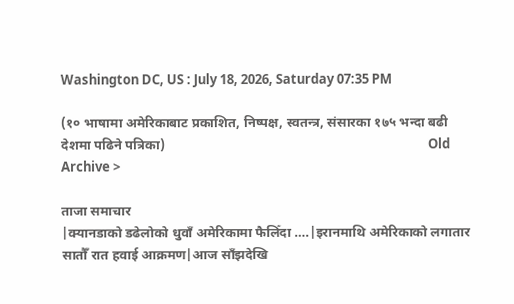Washington DC, US : July 18, 2026, Saturday 07:35 PM

(१० भाषामा अमेरिकाबाट प्रकाशित, निष्पक्ष, स्वतन्त्र, संसारका १७५ भन्दा बढी देशमा पढिने पत्रिका)                                                                              Old Archive >

ताजा समाचार
|क्यानडाको डढेलोको धुवाँ अमेरिकामा फैलिँदा ….|इरानमाथि अमेरिकाको लगातार सातौँ रात हवाई आक्रमण|आज साँझदेखि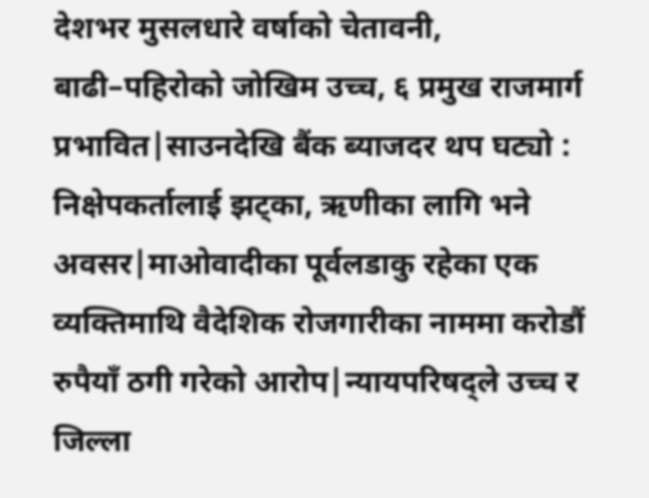देशभर मुसलधारे वर्षाको चेतावनी, बाढी–पहिरोको जोखिम उच्च, ६ प्रमुख राजमार्ग प्रभावित|साउनदेखि बैंक ब्याजदर थप घट्यो : निक्षेपकर्तालाई झट्का, ऋणीका लागि भने अवसर|माओवादीका पूर्वलडाकु रहेका एक व्यक्तिमाथि वैदेशिक रोजगारीका नाममा करोडौं रुपैयाँ ठगी गरेको आरोप|न्यायपरिषद्ले उच्च र जिल्ला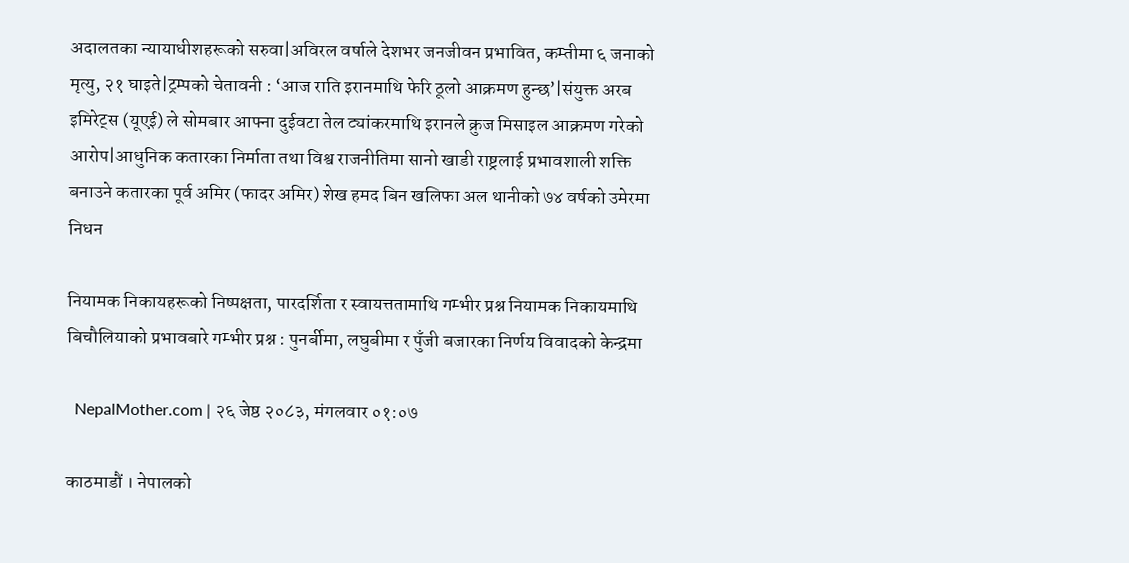अदालतका न्यायाधीशहरूको सरुवा|अविरल वर्षाले देशभर जनजीवन प्रभावित, कम्तीमा ६ जनाको मृत्यु, २१ घाइते|ट्रम्पको चेतावनी : ‘आज राति इरानमाथि फेरि ठूलो आक्रमण हुन्छ’|संयुक्त अरब इमिरेट्स (यूएई) ले सोमबार आफ्ना दुईवटा तेल ट्यांकरमाथि इरानले क्रुज मिसाइल आक्रमण गरेको आरोप|आधुनिक कतारका निर्माता तथा विश्व राजनीतिमा सानो खाडी राष्ट्रलाई प्रभावशाली शक्ति बनाउने कतारका पूर्व अमिर (फादर अमिर) शेख हमद बिन खलिफा अल थानीको ७४ वर्षको उमेरमा निधन

नियामक निकायहरूको निष्पक्षता, पारदर्शिता र स्वायत्ततामाथि गम्भीर प्रश्न नियामक निकायमाथि बिचौलियाको प्रभावबारे गम्भीर प्रश्न : पुनर्बीमा, लघुबीमा र पुँजी बजारका निर्णय विवादको केन्द्रमा

  NepalMother.com | २६ जेष्ठ २०८३, मंगलवार ०१:०७

काठमाडौं । नेपालको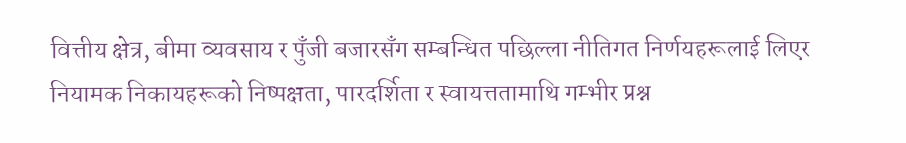वित्तीय क्षेत्र, बीमा व्यवसाय र पुँजी बजारसँग सम्बन्धित पछिल्ला नीतिगत निर्णयहरूलाई लिएर नियामक निकायहरूको निष्पक्षता, पारदर्शिता र स्वायत्ततामाथि गम्भीर प्रश्न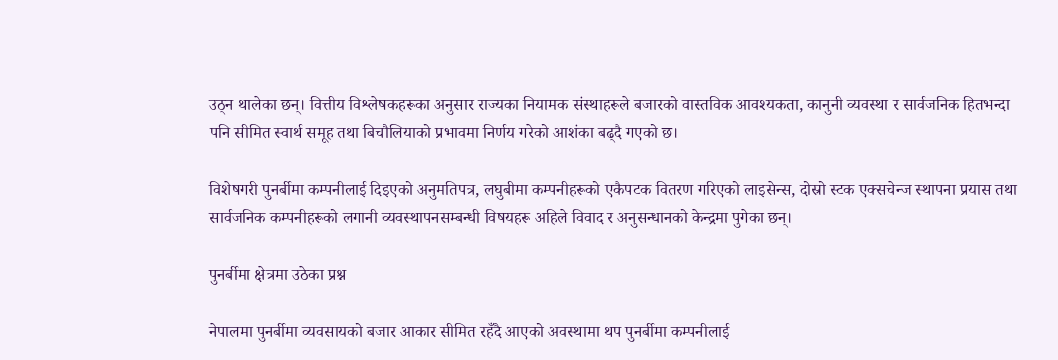उठ्न थालेका छन्। वित्तीय विश्लेषकहरूका अनुसार राज्यका नियामक संस्थाहरूले बजारको वास्तविक आवश्यकता, कानुनी व्यवस्था र सार्वजनिक हितभन्दा पनि सीमित स्वार्थ समूह तथा बिचौलियाको प्रभावमा निर्णय गरेको आशंका बढ्दै गएको छ।

विशेषगरी पुनर्बीमा कम्पनीलाई दिइएको अनुमतिपत्र, लघुबीमा कम्पनीहरूको एकैपटक वितरण गरिएको लाइसेन्स, दोस्रो स्टक एक्सचेन्ज स्थापना प्रयास तथा सार्वजनिक कम्पनीहरूको लगानी व्यवस्थापनसम्बन्धी विषयहरू अहिले विवाद र अनुसन्धानको केन्द्रमा पुगेका छन्।

पुनर्बीमा क्षेत्रमा उठेका प्रश्न

नेपालमा पुनर्बीमा व्यवसायको बजार आकार सीमित रहँदै आएको अवस्थामा थप पुनर्बीमा कम्पनीलाई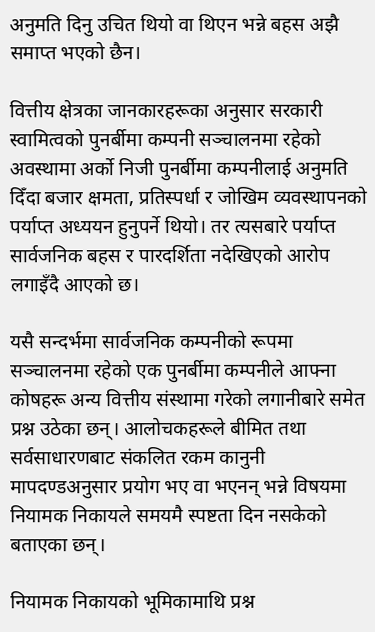अनुमति दिनु उचित थियो वा थिएन भन्ने बहस अझै समाप्त भएको छैन।

वित्तीय क्षेत्रका जानकारहरूका अनुसार सरकारी स्वामित्वको पुनर्बीमा कम्पनी सञ्चालनमा रहेको अवस्थामा अर्को निजी पुनर्बीमा कम्पनीलाई अनुमति दिँदा बजार क्षमता, प्रतिस्पर्धा र जोखिम व्यवस्थापनको पर्याप्त अध्ययन हुनुपर्ने थियो। तर त्यसबारे पर्याप्त सार्वजनिक बहस र पारदर्शिता नदेखिएको आरोप लगाइँदै आएको छ।

यसै सन्दर्भमा सार्वजनिक कम्पनीको रूपमा सञ्चालनमा रहेको एक पुनर्बीमा कम्पनीले आफ्ना कोषहरू अन्य वित्तीय संस्थामा गरेको लगानीबारे समेत प्रश्न उठेका छन्। आलोचकहरूले बीमित तथा सर्वसाधारणबाट संकलित रकम कानुनी मापदण्डअनुसार प्रयोग भए वा भएनन् भन्ने विषयमा नियामक निकायले समयमै स्पष्टता दिन नसकेको बताएका छन्।

नियामक निकायको भूमिकामाथि प्रश्न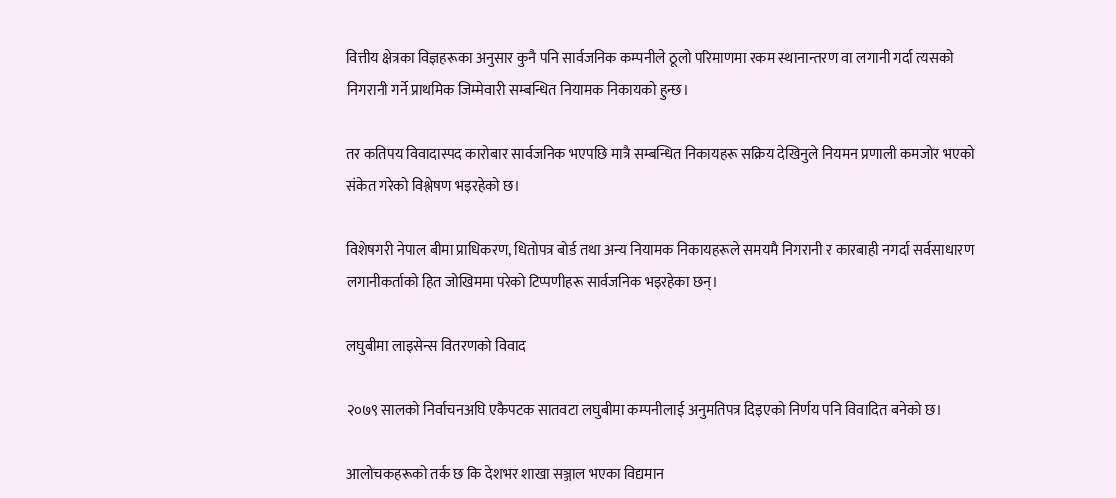वित्तीय क्षेत्रका विज्ञहरूका अनुसार कुनै पनि सार्वजनिक कम्पनीले ठूलो परिमाणमा रकम स्थानान्तरण वा लगानी गर्दा त्यसको निगरानी गर्ने प्राथमिक जिम्मेवारी सम्बन्धित नियामक निकायको हुन्छ।

तर कतिपय विवादास्पद कारोबार सार्वजनिक भएपछि मात्रै सम्बन्धित निकायहरू सक्रिय देखिनुले नियमन प्रणाली कमजोर भएको संकेत गरेको विश्लेषण भइरहेको छ।

विशेषगरी नेपाल बीमा प्राधिकरण, धितोपत्र बोर्ड तथा अन्य नियामक निकायहरूले समयमै निगरानी र कारबाही नगर्दा सर्वसाधारण लगानीकर्ताको हित जोखिममा परेको टिप्पणीहरू सार्वजनिक भइरहेका छन्।

लघुबीमा लाइसेन्स वितरणको विवाद

२०७९ सालको निर्वाचनअघि एकैपटक सातवटा लघुबीमा कम्पनीलाई अनुमतिपत्र दिइएको निर्णय पनि विवादित बनेको छ।

आलोचकहरूको तर्क छ कि देशभर शाखा सञ्जाल भएका विद्यमान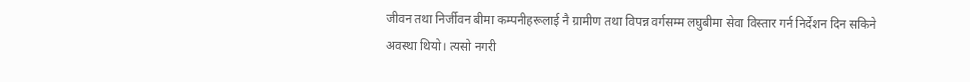जीवन तथा निर्जीवन बीमा कम्पनीहरूलाई नै ग्रामीण तथा विपन्न वर्गसम्म लघुबीमा सेवा विस्तार गर्न निर्देशन दिन सकिने अवस्था थियो। त्यसो नगरी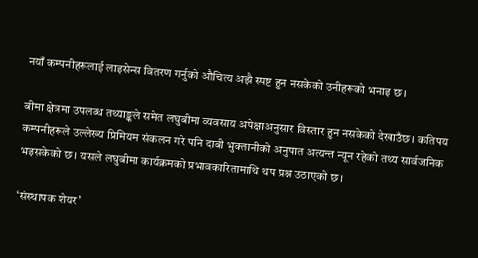नयाँ कम्पनीहरूलाई लाइसेन्स वितरण गर्नुको औचित्य अझै स्पष्ट हुन नसकेको उनीहरूको भनाइ छ।

बीमा क्षेत्रमा उपलब्ध तथ्याङ्कले समेत लघुबीमा व्यवसाय अपेक्षाअनुसार विस्तार हुन नसकेको देखाउँछ। कतिपय कम्पनीहरूले उल्लेख्य प्रिमियम संकलन गरे पनि दाबी भुक्तानीको अनुपात अत्यन्त न्यून रहेको तथ्य सार्वजनिक भइसकेको छ। यसले लघुबीमा कार्यक्रमको प्रभावकारितामाथि थप प्रश्न उठाएको छ।

‘संस्थापक शेयर’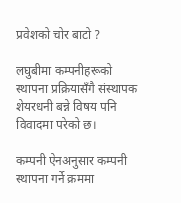प्रवेशको चोर बाटो ?

लघुबीमा कम्पनीहरूको स्थापना प्रक्रियासँगै संस्थापक शेयरधनी बन्ने विषय पनि विवादमा परेको छ।

कम्पनी ऐनअनुसार कम्पनी स्थापना गर्ने क्रममा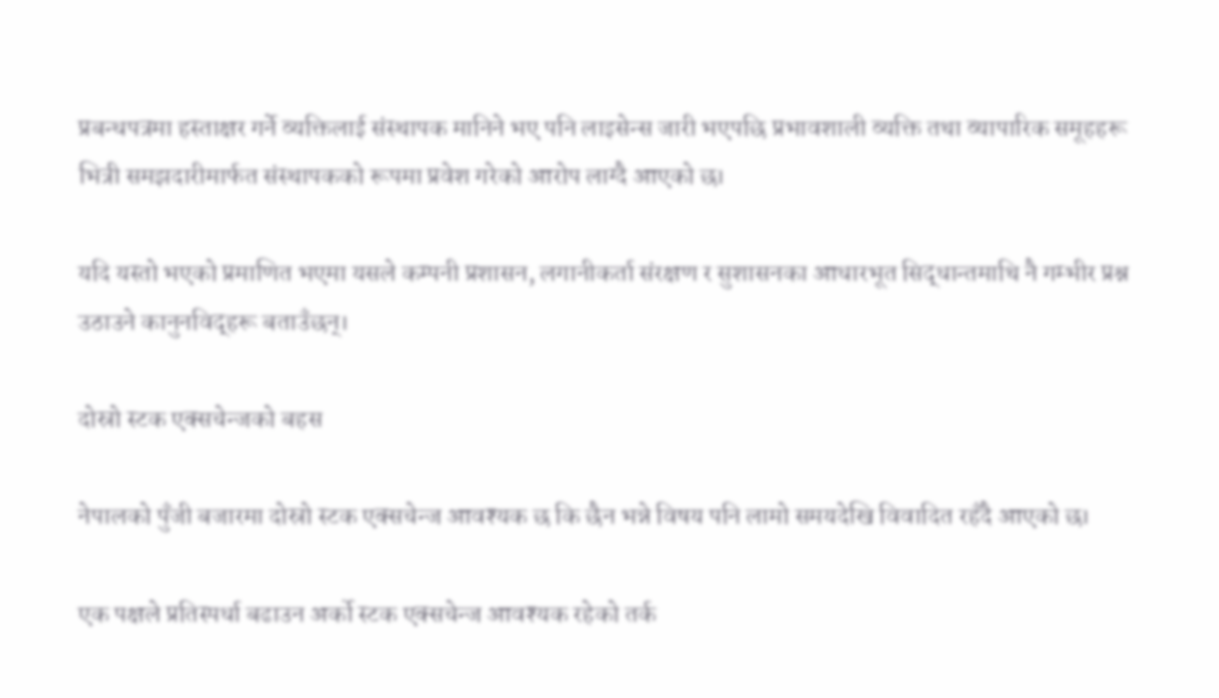प्रबन्धपत्रमा हस्ताक्षर गर्ने व्यक्तिलाई संस्थापक मानिने भए पनि लाइसेन्स जारी भएपछि प्रभावशाली व्यक्ति तथा व्यापारिक समूहहरू भित्री समझदारीमार्फत संस्थापकको रूपमा प्रवेश गरेको आरोप लाग्दै आएको छ।

यदि यस्तो भएको प्रमाणित भएमा यसले कम्पनी प्रशासन, लगानीकर्ता संरक्षण र सुशासनका आधारभूत सिद्धान्तमाथि नै गम्भीर प्रश्न उठाउने कानुनविद्हरू बताउँछन्।

दोस्रो स्टक एक्सचेन्जको बहस

नेपालको पुँजी बजारमा दोस्रो स्टक एक्सचेन्ज आवश्यक छ कि छैन भन्ने विषय पनि लामो समयदेखि विवादित रहँदै आएको छ।

एक पक्षले प्रतिस्पर्धा बढाउन अर्को स्टक एक्सचेन्ज आवश्यक रहेको तर्क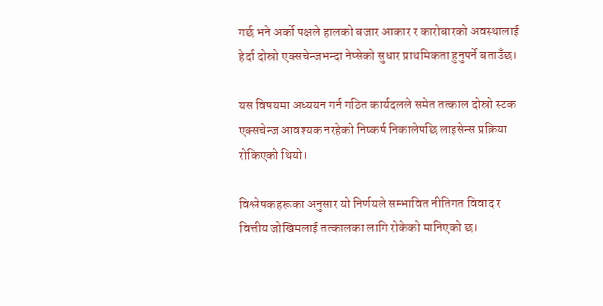गर्छ भने अर्को पक्षले हालको बजार आकार र कारोबारको अवस्थालाई हेर्दा दोस्रो एक्सचेन्जभन्दा नेप्सेको सुधार प्राथमिकता हुनुपर्ने बताउँछ।

यस विषयमा अध्ययन गर्न गठित कार्यदलले समेत तत्काल दोस्रो स्टक एक्सचेन्ज आवश्यक नरहेको निष्कर्ष निकालेपछि लाइसेन्स प्रक्रिया रोकिएको थियो।

विश्लेषकहरूका अनुसार यो निर्णयले सम्भावित नीतिगत विवाद र वित्तीय जोखिमलाई तत्कालका लागि रोकेको मानिएको छ।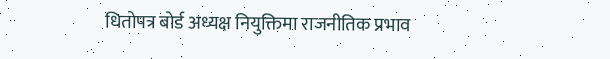धितोपत्र बोर्ड अध्यक्ष नियुक्तिमा राजनीतिक प्रभाव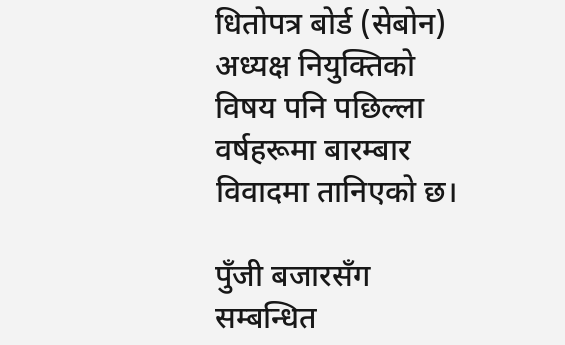धितोपत्र बोर्ड (सेबोन) अध्यक्ष नियुक्तिको विषय पनि पछिल्ला वर्षहरूमा बारम्बार विवादमा तानिएको छ।

पुँजी बजारसँग सम्बन्धित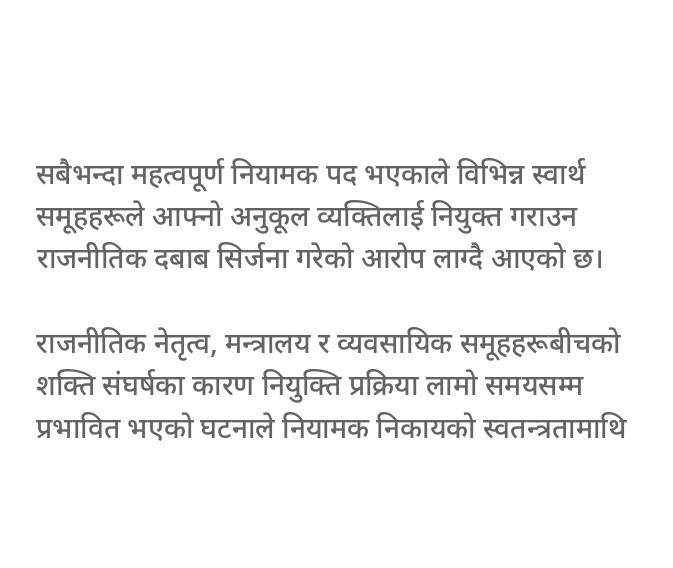सबैभन्दा महत्वपूर्ण नियामक पद भएकाले विभिन्न स्वार्थ समूहहरूले आफ्नो अनुकूल व्यक्तिलाई नियुक्त गराउन राजनीतिक दबाब सिर्जना गरेको आरोप लाग्दै आएको छ।

राजनीतिक नेतृत्व, मन्त्रालय र व्यवसायिक समूहहरूबीचको शक्ति संघर्षका कारण नियुक्ति प्रक्रिया लामो समयसम्म प्रभावित भएको घटनाले नियामक निकायको स्वतन्त्रतामाथि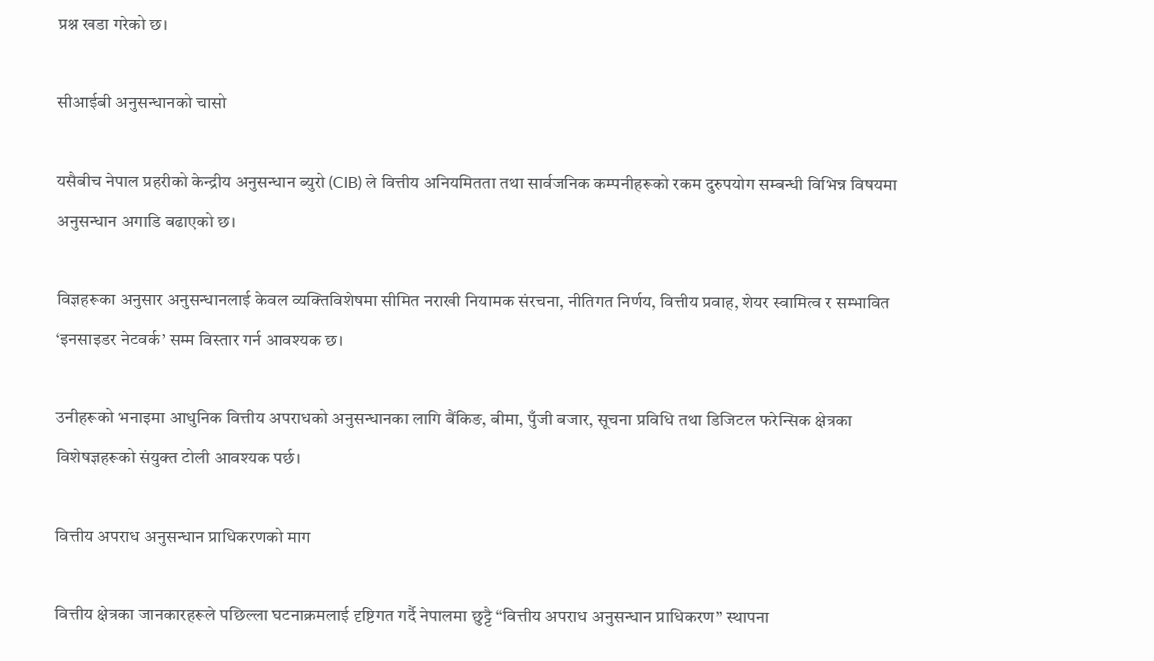प्रश्न खडा गरेको छ।

सीआईबी अनुसन्धानको चासो

यसैबीच नेपाल प्रहरीको केन्द्रीय अनुसन्धान ब्युरो (CIB) ले वित्तीय अनियमितता तथा सार्वजनिक कम्पनीहरूको रकम दुरुपयोग सम्बन्धी विभिन्न विषयमा अनुसन्धान अगाडि बढाएको छ।

विज्ञहरूका अनुसार अनुसन्धानलाई केवल व्यक्तिविशेषमा सीमित नराखी नियामक संरचना, नीतिगत निर्णय, वित्तीय प्रवाह, शेयर स्वामित्व र सम्भावित ‘इनसाइडर नेटवर्क’ सम्म विस्तार गर्न आवश्यक छ।

उनीहरूको भनाइमा आधुनिक वित्तीय अपराधको अनुसन्धानका लागि बैंकिङ, बीमा, पुँजी बजार, सूचना प्रविधि तथा डिजिटल फरेन्सिक क्षेत्रका विशेषज्ञहरूको संयुक्त टोली आवश्यक पर्छ।

वित्तीय अपराध अनुसन्धान प्राधिकरणको माग

वित्तीय क्षेत्रका जानकारहरूले पछिल्ला घटनाक्रमलाई दृष्टिगत गर्दै नेपालमा छुट्टै “वित्तीय अपराध अनुसन्धान प्राधिकरण” स्थापना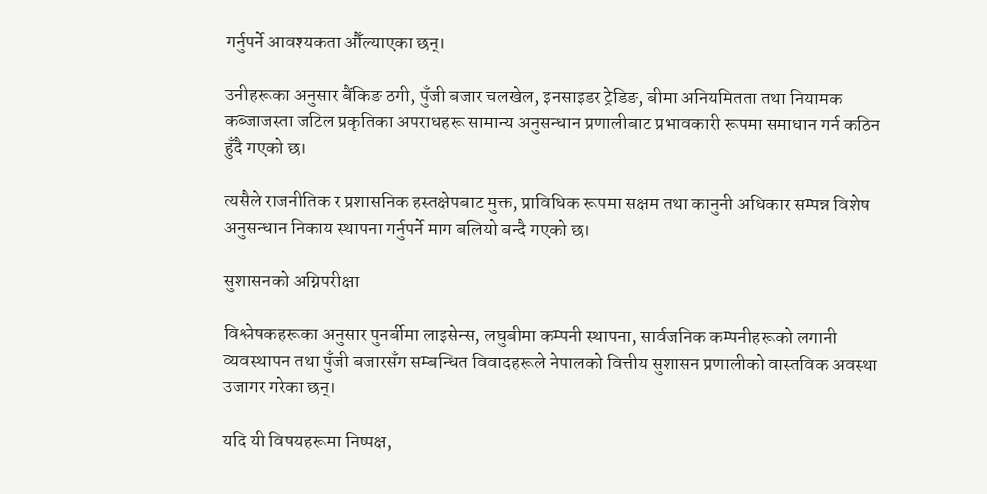गर्नुपर्ने आवश्यकता औँल्याएका छन्।

उनीहरूका अनुसार बैंकिङ ठगी, पुँजी बजार चलखेल, इनसाइडर ट्रेडिङ, बीमा अनियमितता तथा नियामक कब्जाजस्ता जटिल प्रकृतिका अपराधहरू सामान्य अनुसन्धान प्रणालीबाट प्रभावकारी रूपमा समाधान गर्न कठिन हुँदै गएको छ।

त्यसैले राजनीतिक र प्रशासनिक हस्तक्षेपबाट मुक्त, प्राविधिक रूपमा सक्षम तथा कानुनी अधिकार सम्पन्न विशेष अनुसन्धान निकाय स्थापना गर्नुपर्ने माग बलियो बन्दै गएको छ।

सुशासनको अग्निपरीक्षा

विश्लेषकहरूका अनुसार पुनर्बीमा लाइसेन्स, लघुबीमा कम्पनी स्थापना, सार्वजनिक कम्पनीहरूको लगानी व्यवस्थापन तथा पुँजी बजारसँग सम्बन्धित विवादहरूले नेपालको वित्तीय सुशासन प्रणालीको वास्तविक अवस्था उजागर गरेका छन्।

यदि यी विषयहरूमा निष्पक्ष,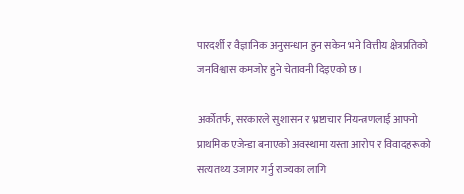पारदर्शी र वैज्ञानिक अनुसन्धान हुन सकेन भने वित्तीय क्षेत्रप्रतिको जनविश्वास कमजोर हुने चेतावनी दिइएको छ।

अर्कोतर्फ, सरकारले सुशासन र भ्रष्टाचार नियन्त्रणलाई आफ्नो प्राथमिक एजेन्डा बनाएको अवस्थामा यस्ता आरोप र विवादहरूको सत्यतथ्य उजागर गर्नु राज्यका लागि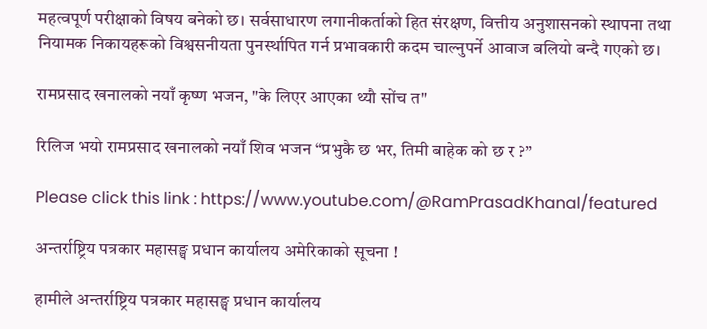महत्वपूर्ण परीक्षाको विषय बनेको छ। सर्वसाधारण लगानीकर्ताको हित संरक्षण, वित्तीय अनुशासनको स्थापना तथा नियामक निकायहरूको विश्वसनीयता पुनर्स्थापित गर्न प्रभावकारी कदम चाल्नुपर्ने आवाज बलियो बन्दै गएको छ।

रामप्रसाद खनालको नयाँ कृष्ण भजन, "के लिएर आएका थ्यौ सोंच त"

रिलिज भयो रामप्रसाद खनालको नयाँ शिव भजन “प्रभुकै छ भर, तिमी बाहेक को छ र ?”

Please click this link : https://www.youtube.com/@RamPrasadKhanal/featured

अन्तर्राष्ट्रिय पत्रकार महासङ्घ प्रधान कार्यालय अमेरिकाको सूचना !

हामीले अन्तर्राष्ट्रिय पत्रकार महासङ्घ प्रधान कार्यालय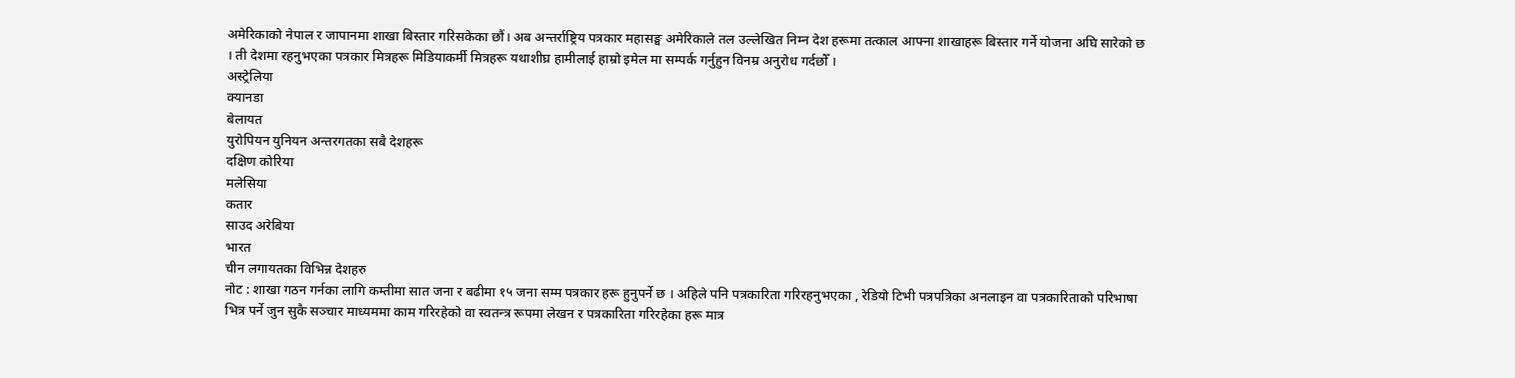अमेरिकाको नेपाल र जापानमा शाखा बिस्तार गरिसकेका छौं। अब अन्तर्राष्ट्रिय पत्रकार महासङ्घ अमेरिकाले तल उल्लेखित निम्न देश हरूमा तत्काल आफ्ना शाखाहरू बिस्तार गर्ने योजना अघि सारेको छ । ती देशमा रहनुभएका पत्रकार मित्रहरू मिडियाकर्मी मित्रहरू यथाशीघ्र हामीलाई हाम्रो इमेल मा सम्पर्क गर्नुहुन विनम्र अनुरोध गर्दछौँ ।
अस्ट्रेलिया
क्यानडा
बेलायत
युरोपियन युनियन अन्तरगतका सबै देशहरू
दक्षिण कोरिया
मलेसिया
कतार
साउद अरेबिया
भारत
चीन लगायतका विभिन्न देशहरु
नोट : शाखा गठन गर्नका लागि कम्तीमा सात जना र बढीमा १५ जना सम्म पत्रकार हरू हुनुपर्ने छ । अहिले पनि पत्रकारिता गरिरहनुभएका , रेडियो टिभी पत्रपत्रिका अनलाइन वा पत्रकारिताको परिभाषा भित्र पर्ने जुन सुकै सञ्चार माध्यममा काम गरिरहेको वा स्वतन्त्र रूपमा लेखन र पत्रकारिता गरिरहेका हरू मात्र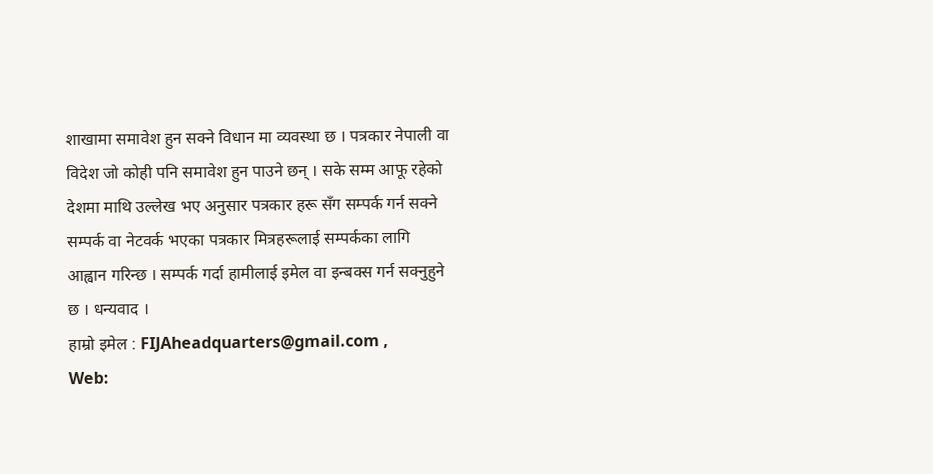शाखामा समावेश हुन सक्ने विधान मा व्यवस्था छ । पत्रकार नेपाली वा विदेश जो कोही पनि समावेश हुन पाउने छन् । सके सम्म आफू रहेको देशमा माथि उल्लेख भए अनुसार पत्रकार हरू सँग सम्पर्क गर्न सक्ने सम्पर्क वा नेटवर्क भएका पत्रकार मित्रहरूलाई सम्पर्कका लागि आह्वान गरिन्छ । सम्पर्क गर्दा हामीलाई इमेल वा इन्बक्स गर्न सक्नुहुने छ । धन्यवाद ।
हाम्रो इमेल : FIJAheadquarters@gmail.com ,
Web: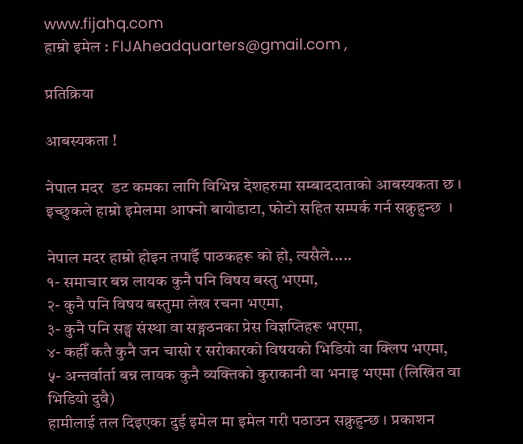www.fijahq.com
हाम्रो इमेल : FIJAheadquarters@gmail.com ,

प्रतिक्रिया

आबस्यकता !

नेपाल मदर  डट कमका लागि विभिन्न देशहरुमा सम्बाददाताको आबस्यकता छ । इच्छुकले हाम्रो इमेलमा आफ्नो बायोडाटा, फोटो सहित सम्पर्क गर्न सक्नुहुन्छ  ।

नेपाल मदर हाम्रो होइन तपाईँ पाठकहरू को हो, त्यसैले.....
१- समाचार बन्न लायक कुनै पनि विषय बस्तु भएमा,
२- कुनै पनि विषय बस्तुमा लेख रचना भएमा,
३- कुनै पनि सङ्घ संस्था वा सङ्गठनका प्रेस विज्ञप्तिहरू भएमा,
४- कहीँ कतै कुनै जन चासो र सरोकारको विषयको भिडियो वा क्लिप भएमा,
५- अन्तर्वार्ता बन्न लायक कुनै व्यक्तिको कुराकानी वा भनाइ भएमा (लिखित वा भिडियो दुवै)
हामीलाई तल दिइएका दुई इमेल मा इमेल गरी पठाउन सक्नुहुन्छ । प्रकाशन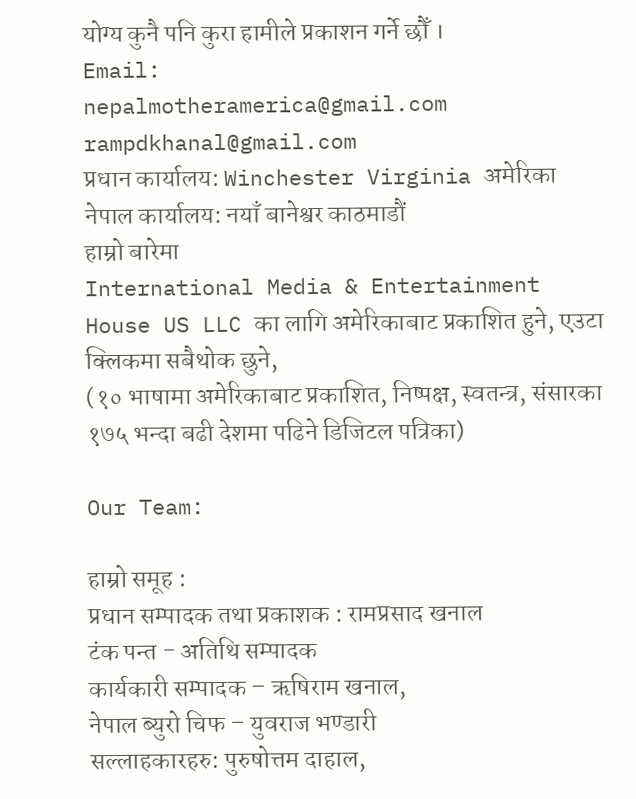योग्य कुनै पनि कुरा हामीले प्रकाशन गर्ने छौँ ।
Email:
nepalmotheramerica@gmail.com
rampdkhanal@gmail.com
प्रधान कार्यालय: Winchester Virginia अमेरिका
नेपाल कार्यालय: नयाँ बानेश्वर काठमाडौं
हाम्रो बारेमा
International Media & Entertainment House US LLC का लागि अमेरिकाबाट प्रकाशित हुने, एउटा क्लिकमा सबैथोक छुने,
(१० भाषामा अमेरिकाबाट प्रकाशित, निष्पक्ष, स्वतन्त्र, संसारका १७५ भन्दा बढी देशमा पढिने डिजिटल पत्रिका)

Our Team:

हाम्रो समूह :
प्रधान सम्पादक तथा प्रकाशक : रामप्रसाद खनाल
टंक पन्त - अतिथि सम्पादक
कार्यकारी सम्पादक – ऋषिराम खनाल,
नेपाल ब्युरो चिफ – युवराज भण्डारी
सल्लाहकारहरु: पुरुषोत्तम दाहाल,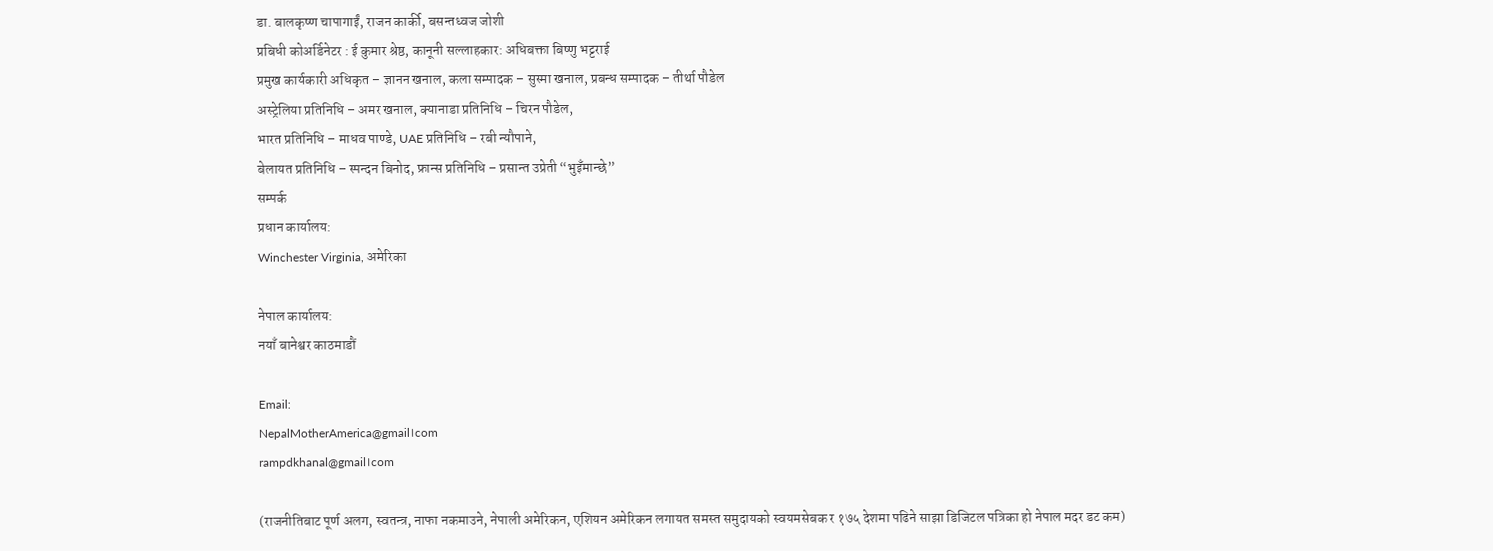डा. बालकृष्ण चापागाईं, राजन कार्की, बसन्तध्वज जोशी
प्रबिधी कोअर्डिनेटर : ई कुमार श्रेष्ठ, कानूनी सल्लाहकार: अधिबक्ता बिष्णु भट्टराई
प्रमुख कार्यकारी अधिकृत – ज्ञानन खनाल, कला सम्पादक – सुस्मा खनाल, प्रबन्ध सम्पादक – तीर्था पौडेल
अस्ट्रेलिया प्रतिनिधि – अमर खनाल, क्यानाडा प्रतिनिधि – चिरन पौडेल,
भारत प्रतिनिधि – माधव पाण्डे, UAE प्रतिनिधि – रबी न्यौपाने,
बेलायत प्रतिनिधि – स्पन्दन बिनोद, फ्रान्स प्रतिनिधि – प्रसान्त उप्रेती “भुइँमान्छे”
सम्पर्क
प्रधान कार्यालय:
Winchester Virginia, अमेरिका

नेपाल कार्यालय:
नयाँ बानेश्वर काठमाडौं

Email:
NepalMotherAmerica@gmail।com
rampdkhanal@gmail।com

(राजनीतिबाट पूर्ण अलग, स्वतन्त्र, नाफा नकमाउने, नेपाली अमेरिकन, एशियन अमेरिकन लगायत समस्त समुदायको स्वयमसेबक र १७५ देशमा पढिने साझा डिजिटल पत्रिका हो नेपाल मदर डट कम)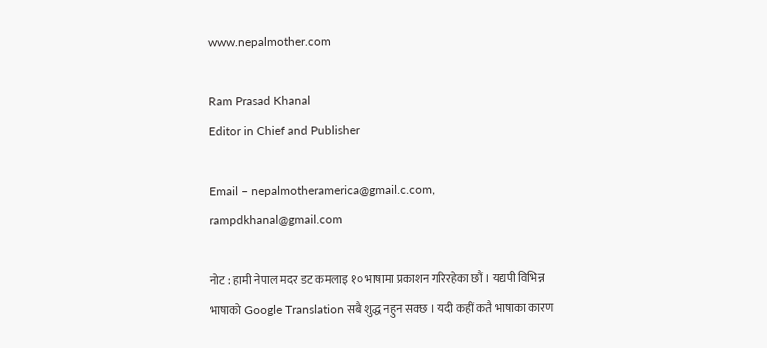www.nepalmother.com

Ram Prasad Khanal
Editor in Chief and Publisher

Email – nepalmotheramerica@gmail.c.com,
rampdkhanal@gmail.com

नोट : हामी नेपाल मदर डट कमलाइ १० भाषामा प्रकाशन गरिरहेका छौं । यद्यपी विभिन्न भाषाको Google Translation सबै शुद्ध नहुन सक्छ । यदी कहीं कतै भाषाका कारण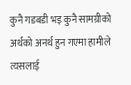कुनै गडबडी भइ कुनै सामग्रीको अर्थको अनर्थ हुन गएमा हामीले त्यसलाई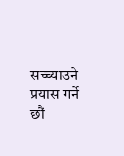सच्च्याउने प्रयास गर्ने छौं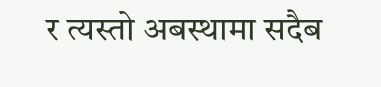र त्यस्तो अबस्थामा सदैब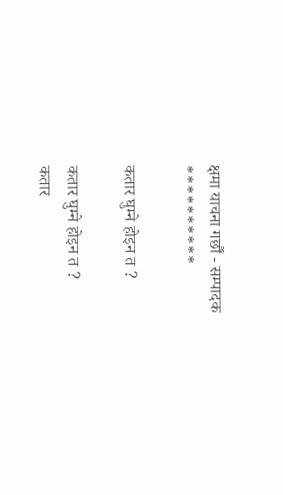क्षमा याचना गर्छौं - सम्पादक
**********

कतार घुम्ने होइन त ?

कतार घुम्ने होइन त ?
कतार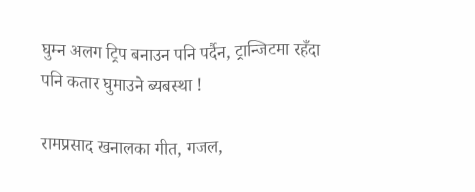घुम्न अलग ट्रिप बनाउन पनि पर्दैन, ट्रान्जिटमा रहँदा पनि कतार घुमाउने ब्यबस्था !

रामप्रसाद खनालका गीत, गजल,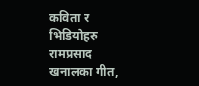कविता र भिडियोहरु
रामप्रसाद खनालका गीत,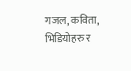गजल, कविता, भिडियोहरु र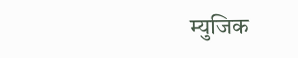म्युजिक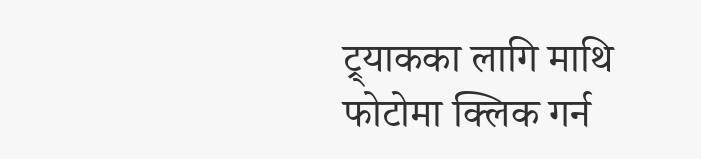ट्र्याकका लागि माथि फोटोमा क्लिक गर्न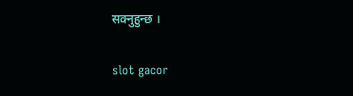सक्नुहुन्छ ।

slot gacor